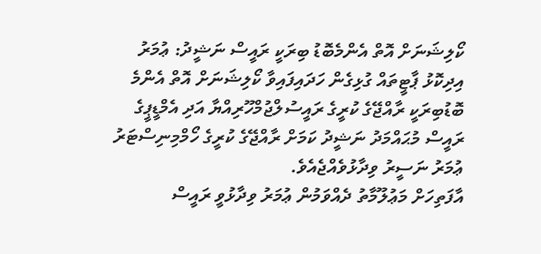ކޯލިޝަނަށް އޮތް އެންމެބޮޑު ބިރަކީ ރައީސް ނަޝީދު: ޢުމަރު
އިދިކޮޅު ޕާޓީތައް ގުޅިގެން ހަދައިފައިވާ ކޯލިޝަނަށް އޮތް އެންމެ ބޮޑުބިރަކީ ރާއްޖޭގެ ކުރީގެ ރައީސުލްޖުމްހޫރިއްޔާ އަދި އެމްޑީޕީގެ ރައީސް މުޙައްމަދު ނަޝީދު ކަމަށް ރާއްޖޭގެ ކުރީގެ ހޯމްމިނިސްޓަރު ޢުމަރު ނަސީރު ވިދާޅުވެއްޖެއެވެ.
އާފަތިހަށް މަޢުލޫމާތު ދެއްވަމުން ޢުމަރު ވިދާޅުވީ ރައީސް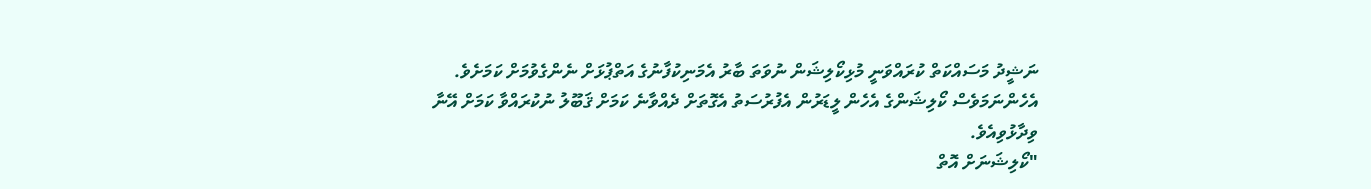ނަޝީދު މަސައްކަތް ކުރައްވަނީ މުޅިކޯލިޝަން ނުވަތަ ބާރު އެމަނިކުފާނުގެ އަތްޕުޅަށް ނެންގެވުމަށް ކަމަށެވެ. އެހެންނަމަވެސް ކޯލިޝަންގެ އެހެން ލީޑަރުން އެފުރުސަތު އެގޮތަށް ދެއްވާނެ ކަމަށް ޤަބޫލު ނުކުރައްވާ ކަމަށް އޭނާ ވިދާޅުވިއެވެ.
"ކޯލިޝަނަށް އޮތް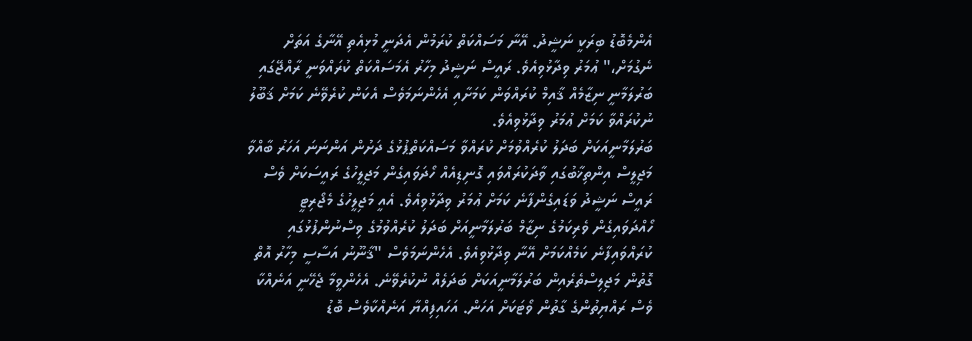އެންމެބޮޑު ބިރަކީ ނަޝީދު. އޭނާ މަސައްކަތް ކުރަމުން އެދަނީ މުޅިއެތި އޭނާގެ އަތަށް ނެގުމަށް،" ޢުމަރު ވިދާޅުވިއެވެ. ރައީސް ނަޝީދު މިހާރު އެމަސައްކަތް ކުރައްވަނީ ރާއްޖޭގައި ބަރުލަމާނީ ނިޒާމެއް ޤާއިމް ކުރައްވަން ކަމަށާއި އެހެންނަމަވެސް އެކަން ކުރެވޭނެ ކަމަށް ޤަބޫލު ނުކުރައްވާ ކަމަށް ޢުމަރު ވިދާޅުވިއެވެ.
ބަރުލަމާނީއަކަށް ބަދަލު ކުރެއްވުމަށް ކުރައްވާ މަސައްކަތްޕުޅުގެ ދަށުން އަންނަނަ އަހަރު ބާއްވާ މަޖިލީސް އިންތިޚާބުގައި ވާދަކުރައްވައި ގޮނިޑިއެއް ހޯދަވައިގެން މަޖިލީހުގެ ރައީސަކަށް ވެސް ރައީސް ނަޝީދު ވަޑައިގެންފާނެ ކަމަށް ޢުމަރު ވިދާޅުވިއެވެ. އެއީ މަޖިލީހުގެ މެޖޯރިޓީ ހޯއްދަވައިގެން ވެރިކަމުގެ ނިޒާމް ބަރުލަމާނީއަށް ބަދަލު ކުރެއްވުމުގެ ވިސްނުންފުޅުގައި ކުރައްވައިފާނެ ކަމެއްކަމަށް އޭނާ ވިދާޅުވިއެވެ. އެހެންނަމަވެސް "ޤާނޫނު އަސާސީ މިހާރު އޮތް ގޮތުން މަޖިލިސްތެރެއިން ބަރުލަމާނީއަކަށް ބަދަލެއް ނުކުރެވޭނެ. އެހެންވީމާ ޖެހޭނީ އަނެއްކާ ވެސް ރައްޔިތުންގެ ގާތުން ވޯޓަކަށް އަހަން. އަހައިފިއްޔާ އަނެއްކާވެސް ބޮޑު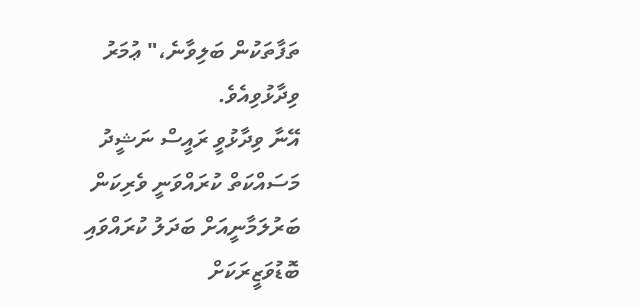ތަފާތަކުން ބަލިވާނެ،" ޢުމަރު ވިދާޅުވިއެވެ.
އޭނާ ވިދާޅުވީ ރައީސް ނަޝީދު މަސައްކަތް ކުރައްވަނީ ވެރިކަން ބަރުލަމާނީއަށް ބަދަލު ކުރައްވައި ބޮޑުވަޒީރަކަށް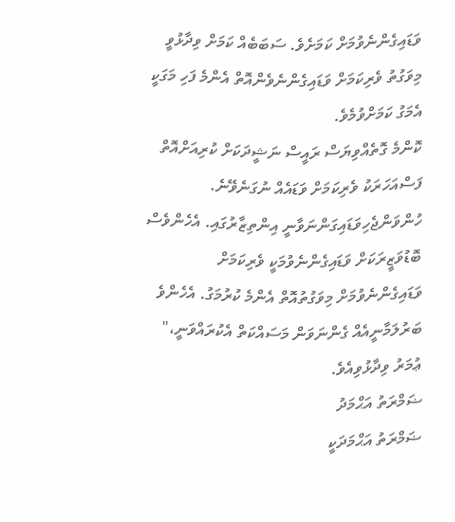ވަޑައިގެންނެވުމަށް ކަމަށެވެ. ސަބަބެއް ކަމަށް ވިދާޅުވީ މިވަގުތު ވެރިކަމަށް ވަޑައިގެންނެވެންއޮތް އެންމެ ފަހި މަގަކީ އެމަގު ކަމަށްވުމެވެ.
ކޮންމެ ގޮތެއްވިޔަސް ރައީސް ނަޝީދަކަށް ކުރިއަށްއޮތް ފަސްއަހަރަކު ވެރިކަމަށް ވަޑައެއް ނުގަނެވޭނެ. ހުންވަންޖެހިވަޑައިގަންނަވާނީ އިންތިޒާރުގައި. އެހެންވެސް ބޮޑުވަޒީރަކަށް ވަޑައިގެންނެވުމަކީ ވެރިކަމަށް ވަޑައިގެންނެވުމަށް މިވަގުތުއޮތް އެންމެ ކުރުމަގު. އެހެންވެ ބަރުލަމާނީއެއް ގެންނަވަން މަސައްކަތް އެކުރައްވަނީ،" ޢުމަރު ވިދާޅުވިއެވެ.
ޟަމްރަތު އަޙްމަދު
ޟަމްރަތު އަޙްމަދަކީ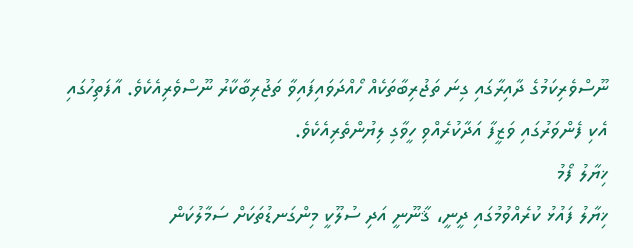ނޫސްވެރިކަމުގެ ދާއިރާގައި ގިނަ ތަޖުރިބާތަކެއް ހޯއްދަވައިފައިވާ ތަޖުރިބާކާރު ނޫސްވެރިއެކެވެ. އާފަތިހުގައި އެކި ފެންވަރުގައި ވަޒީފާ އަދާކުރެއްވި ހީވާގި ލިޔުންތެރިއެކެވެ.
ޚިޔާލު ފޯމު
ޚިޔާލު ފައުޅު ކުރެއްވުމުގައި ދީނީ، ޤާނޫނީ އަދި ސުލޫކީ މިންގަނޑުތަކަށް ސަމާލުކަން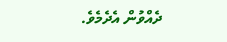ދެއްވުން އެދެމެވެ.